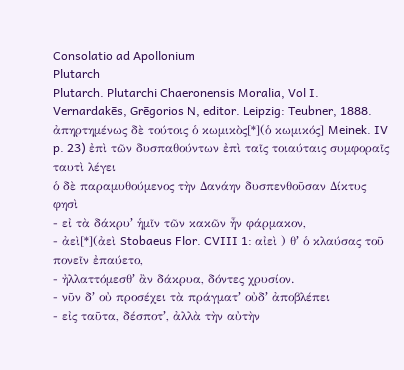Consolatio ad Apollonium
Plutarch
Plutarch. Plutarchi Chaeronensis Moralia, Vol I. Vernardakēs, Grēgorios N, editor. Leipzig: Teubner, 1888.
ἀπηρτημένως δὲ τούτοις ὁ κωμικὸς[*](ὁ κωμικός] Meinek. IV p. 23) ἐπὶ τῶν δυσπαθούντων ἐπὶ ταῖς τοιαύταις συμφοραῖς ταυτὶ λέγει
ὁ δὲ παραμυθούμενος τὴν Δανάην δυσπενθοῦσαν Δίκτυς φησὶ
- εἰ τὰ δάκρυʼ ἡμῖν τῶν κακῶν ἦν φάρμακον,
- ἀεὶ[*](ἀεὶ Stobaeus Flor. CVIII 1: αἰεὶ ) θʼ ὁ κλαύσας τοῦ πονεῖν ἐπαύετο,
- ἠλλαττόμεσθʼ ἂν δάκρυα, δόντες χρυσίον.
- νῦν δʼ οὐ προσέχει τὰ πράγματʼ οὐδʼ ἀποβλέπει
- εἰς ταῦτα, δέσποτʼ, ἀλλὰ τὴν αὐτὴν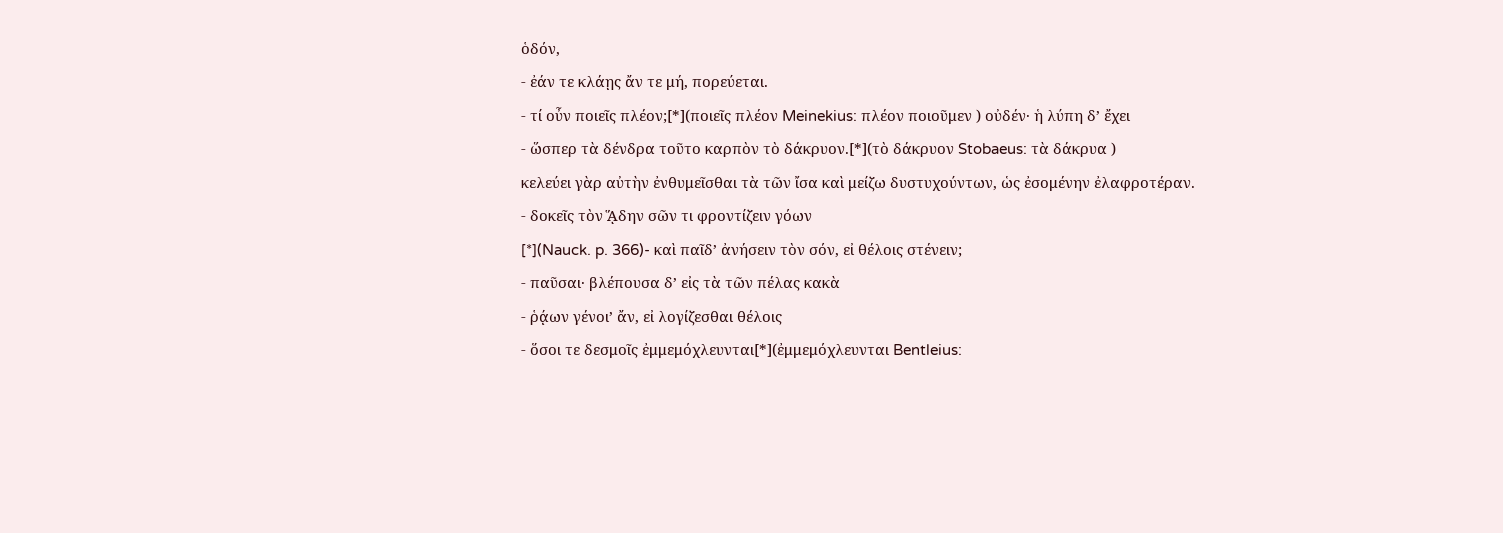ὁδόν,
- ἐάν τε κλάῃς ἄν τε μή, πορεύεται.
- τί οὖν ποιεῖς πλέον;[*](ποιεῖς πλέον Meinekius: πλέον ποιοῦμεν ) οὐδέν· ἡ λύπη δʼ ἔχει
- ὥσπερ τὰ δένδρα τοῦτο καρπὸν τὸ δάκρυον.[*](τὸ δάκρυον Stobaeus: τὰ δάκρυα )
κελεύει γὰρ αὐτὴν ἐνθυμεῖσθαι τὰ τῶν ἴσα καὶ μείζω δυστυχούντων, ὡς ἐσομένην ἐλαφροτέραν.
- δοκεῖς τὸν ᾍδην σῶν τι φροντίζειν γόων
[*](Nauck. p. 366)- καὶ παῖδʼ ἀνήσειν τὸν σόν, εἰ θέλοις στένειν;
- παῦσαι· βλέπουσα δʼ εἰς τὰ τῶν πέλας κακὰ
- ῥᾴων γένοιʼ ἄν, εἰ λογίζεσθαι θέλοις
- ὅσοι τε δεσμοῖς ἐμμεμόχλευνται[*](ἐμμεμόχλευνται Bentleius: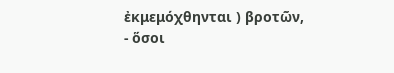ἐκμεμόχθηνται ) βροτῶν,
- ὅσοι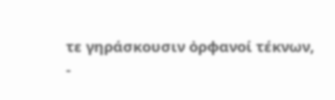τε γηράσκουσιν ὀρφανοί τέκνων,
-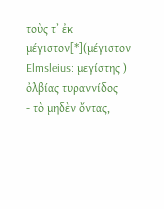τοὺς τʼ ἐκ μέγιστον[*](μέγιστον Elmsleius: μεγίστης ) ὀλβίας τυραννίδος
- τὸ μηδὲν ὄντας,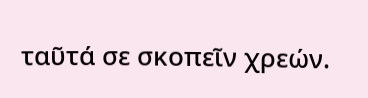ταῦτά σε σκοπεῖν χρεών.